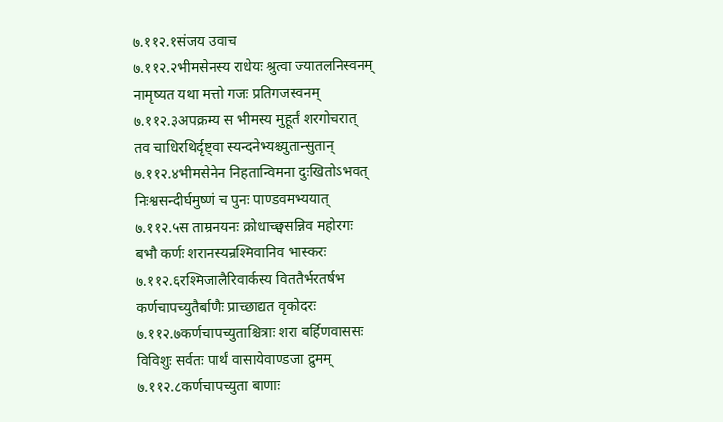७.११२.१संजय उवाच
७.११२.२भीमसेनस्य राधेयः श्रुत्वा ज्यातलनिस्वनम्
नामृष्यत यथा मत्तो गजः प्रतिगजस्वनम्
७.११२.३अपक्रम्य स भीमस्य मुहूर्तं शरगोचरात्
तव चाधिरथिर्दृष्ट्वा स्यन्दनेभ्यश्च्युतान्सुतान्
७.११२.४भीमसेनेन निहतान्विमना दुःखितोऽभवत्
निःश्वसन्दीर्घमुष्णं च पुनः पाण्डवमभ्ययात्
७.११२.५स ताम्रनयनः क्रोधाच्छ्वसन्निव महोरगः
बभौ कर्णः शरानस्यन्रश्मिवानिव भास्करः
७.११२.६रश्मिजालैरिवार्कस्य विततैर्भरतर्षभ
कर्णचापच्युतैर्बाणैः प्राच्छाद्यत वृकोदरः
७.११२.७कर्णचापच्युताश्चित्राः शरा बर्हिणवाससः
विविशुः सर्वतः पार्थं वासायेवाण्डजा द्रुमम्
७.११२.८कर्णचापच्युता बाणाः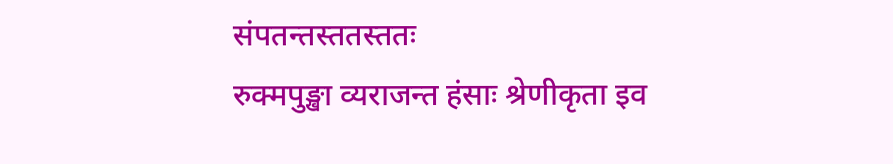संपतन्तस्ततस्ततः
रुक्मपुङ्खा व्यराजन्त हंसाः श्रेणीकृता इव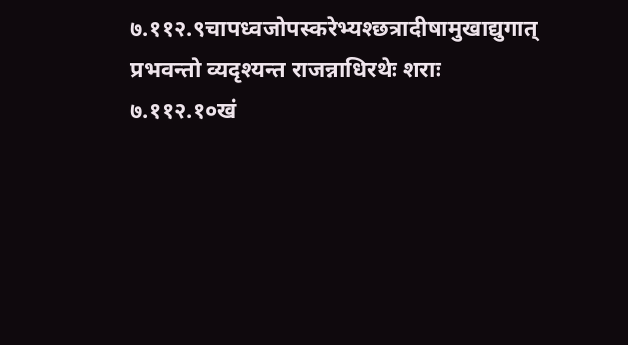७.११२.९चापध्वजोपस्करेभ्यश्छत्रादीषामुखाद्युगात्
प्रभवन्तो व्यदृश्यन्त राजन्नाधिरथेः शराः
७.११२.१०खं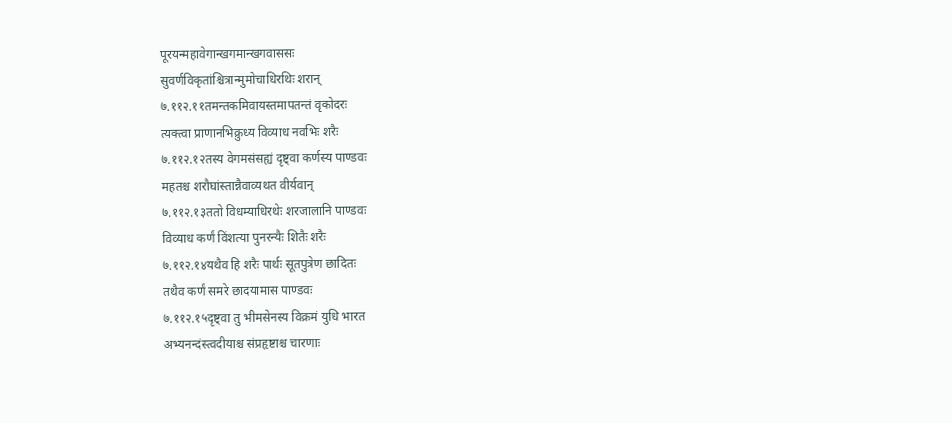पूरयन्महावेगान्खगमान्खगवाससः
सुवर्णविकृतांश्चित्रान्मुमोचाधिरथिः शरान्
७.११२.११तमन्तकमिवायस्तमापतन्तं वृकोदरः
त्यक्त्वा प्राणानभिक्रुध्य विव्याध नवभिः शरैः
७.११२.१२तस्य वेगमसंसह्यं दृष्ट्वा कर्णस्य पाण्डवः
महतश्च शरौघांस्तान्नैवाव्यथत वीर्यवान्
७.११२.१३ततो विधम्याधिरथेः शरजालानि पाण्डवः
विव्याध कर्णं विंशत्या पुनरन्यैः शितैः शरैः
७.११२.१४यथैव हि शरैः पार्थः सूतपुत्रेण छादितः
तथैव कर्णं समरे छादयामास पाण्डवः
७.११२.१५दृष्ट्वा तु भीमसेनस्य विक्रमं युधि भारत
अभ्यनन्दंस्त्वदीयाश्च संप्रहृष्टाश्च चारणाः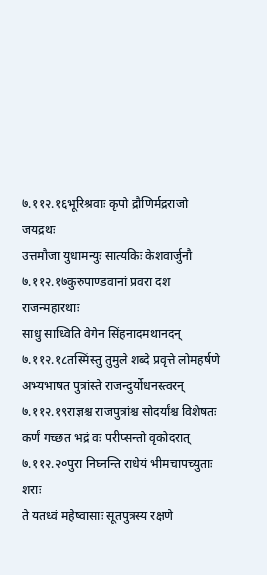७.११२.१६भूरिश्रवाः कृपो द्रौणिर्मद्रराजो जयद्रथः
उत्तमौजा युधामन्युः सात्यकिः केशवार्जुनौ
७.११२.१७कुरुपाण्डवानां प्रवरा दश राजन्महारथाः
साधु साध्विति वेगेन सिंहनादमथानदन्
७.११२.१८तस्मिंस्तु तुमुले शब्दे प्रवृत्ते लोमहर्षणे
अभ्यभाषत पुत्रांस्ते राजन्दुर्योधनस्त्वरन्
७.११२.१९राज्ञश्च राजपुत्रांश्च सोदर्यांश्च विशेषतः
कर्णं गच्छत भद्रं वः परीप्सन्तो वृकोदरात्
७.११२.२०पुरा निघ्नन्ति राधेयं भीमचापच्युताः शराः
ते यतध्वं महेष्वासाः सूतपुत्रस्य रक्षणे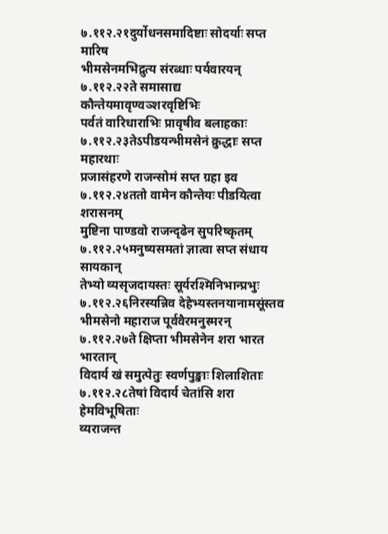७.११२.२१दुर्योधनसमादिष्टाः सोदर्याः सप्त मारिष
भीमसेनमभिद्रुत्य संरब्धाः पर्यवारयन्
७.११२.२२ते समासाद्य कौन्तेयमावृण्वञ्शरवृष्टिभिः
पर्वतं वारिधाराभिः प्रावृषीव बलाहकाः
७.११२.२३तेऽपीडयन्भीमसेनं क्रुद्धाः सप्त महारथाः
प्रजासंहरणे राजन्सोमं सप्त ग्रहा इव
७.११२.२४ततो वामेन कौन्तेयः पीडयित्वा शरासनम्
मुष्टिना पाण्डवो राजन्दृढेन सुपरिष्कृतम्
७.११२.२५मनुष्यसमतां ज्ञात्वा सप्त संधाय सायकान्
तेभ्यो व्यसृजदायस्तः सूर्यरश्मिनिभान्प्रभुः
७.११२.२६निरस्यन्निव देहेभ्यस्तनयानामसूंस्तव
भीमसेनो महाराज पूर्ववैरमनुस्मरन्
७.११२.२७ते क्षिप्ता भीमसेनेन शरा भारत भारतान्
विदार्य खं समुत्पेतुः स्वर्णपुङ्खाः शिलाशिताः
७.११२.२८तेषां विदार्य चेतांसि शरा हेमविभूषिताः
व्यराजन्त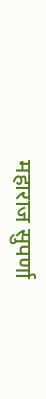महाराज सुपर्णा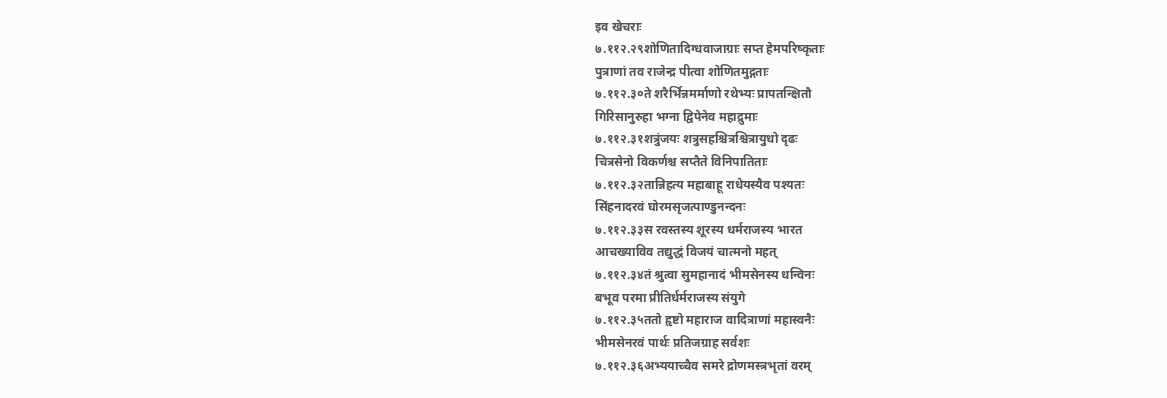इव खेचराः
७.११२.२९शोणितादिग्धवाजाग्राः सप्त हेमपरिष्कृताः
पुत्राणां तव राजेन्द्र पीत्वा शोणितमुद्गताः
७.११२.३०ते शरैर्भिन्नमर्माणो रथेभ्यः प्रापतन्क्षितौ
गिरिसानुरुहा भग्ना द्विपेनेव महाद्रुमाः
७.११२.३१शत्रुंजयः शत्रुसहश्चित्रश्चित्रायुधो दृढः
चित्रसेनो विकर्णश्च सप्तैते विनिपातिताः
७.११२.३२तान्निहत्य महाबाहू राधेयस्यैव पश्यतः
सिंहनादरवं घोरमसृजत्पाण्डुनन्दनः
७.११२.३३स रवस्तस्य शूरस्य धर्मराजस्य भारत
आचख्याविव तद्युद्धं विजयं चात्मनो महत्
७.११२.३४तं श्रुत्वा सुमहानादं भीमसेनस्य धन्विनः
बभूव परमा प्रीतिर्धर्मराजस्य संयुगे
७.११२.३५ततो हृष्टो महाराज वादित्राणां महास्वनैः
भीमसेनरवं पार्थः प्रतिजग्राह सर्वशः
७.११२.३६अभ्ययाच्चैव समरे द्रोणमस्त्रभृतां वरम्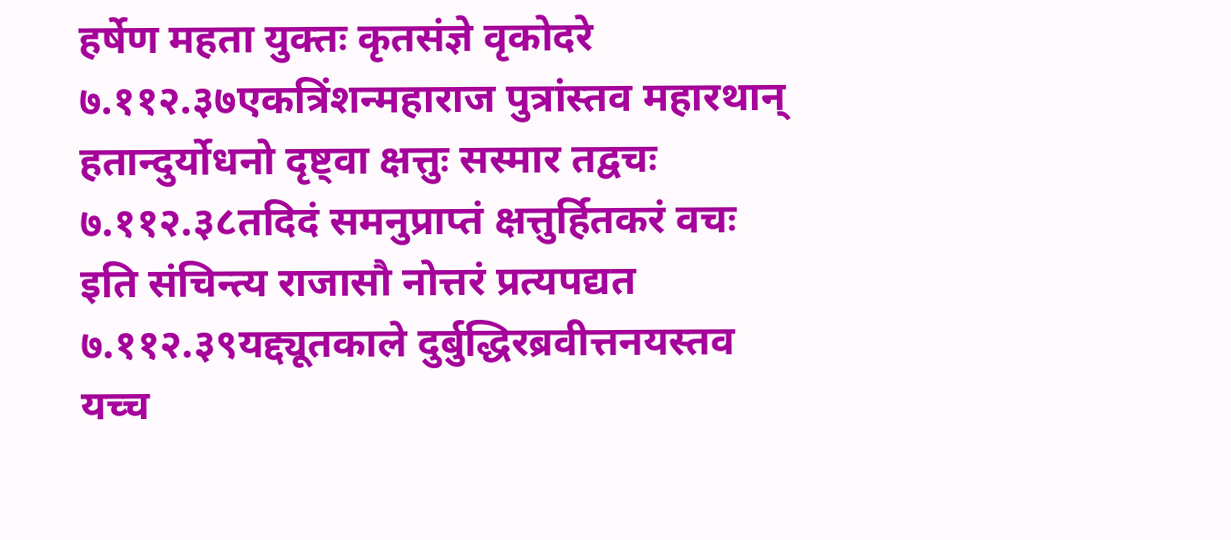हर्षेण महता युक्तः कृतसंज्ञे वृकोदरे
७.११२.३७एकत्रिंशन्महाराज पुत्रांस्तव महारथान्
हतान्दुर्योधनो दृष्ट्वा क्षत्तुः सस्मार तद्वचः
७.११२.३८तदिदं समनुप्राप्तं क्षत्तुर्हितकरं वचः
इति संचिन्त्य राजासौ नोत्तरं प्रत्यपद्यत
७.११२.३९यद्द्यूतकाले दुर्बुद्धिरब्रवीत्तनयस्तव
यच्च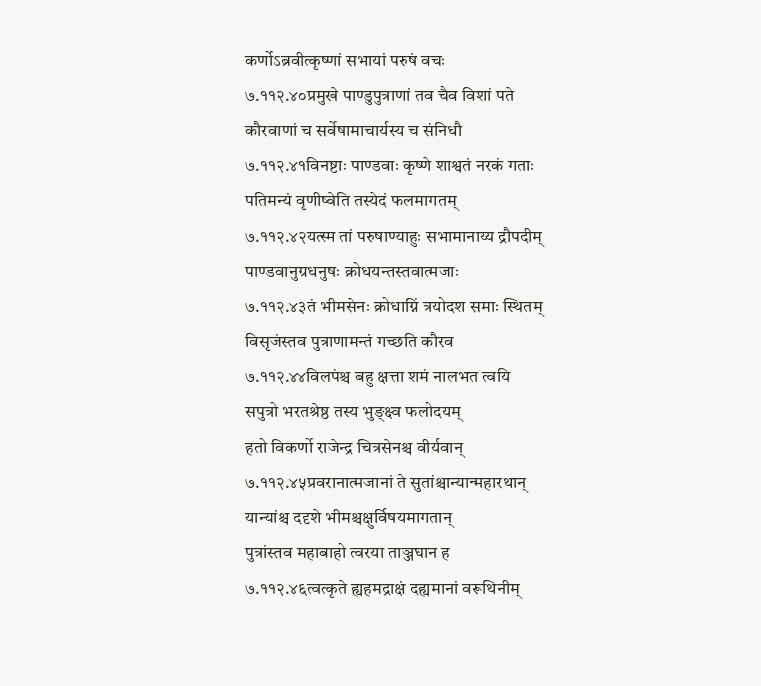कर्णोऽब्रवीत्कृष्णां सभायां परुषं वचः
७.११२.४०प्रमुखे पाण्डुपुत्राणां तव चैव विशां पते
कौरवाणां च सर्वेषामाचार्यस्य च संनिधौ
७.११२.४१विनष्टाः पाण्डवाः कृष्णे शाश्वतं नरकं गताः
पतिमन्यं वृणीष्वेति तस्येदं फलमागतम्
७.११२.४२यत्स्म तां परुषाण्याहुः सभामानाय्य द्रौपदीम्
पाण्डवानुग्रधनुषः क्रोधयन्तस्तवात्मजाः
७.११२.४३तं भीमसेनः क्रोधाग्निं त्रयोदश समाः स्थितम्
विसृजंस्तव पुत्राणामन्तं गच्छति कौरव
७.११२.४४विलपंश्च बहु क्षत्ता शमं नालभत त्वयि
सपुत्रो भरतश्रेष्ठ तस्य भुङ्क्ष्व फलोदयम्
हतो विकर्णो राजेन्द्र चित्रसेनश्च वीर्यवान्
७.११२.४५प्रवरानात्मजानां ते सुतांश्चान्यान्महारथान्
यान्यांश्च ददृशे भीमश्चक्षुर्विषयमागतान्
पुत्रांस्तव महाबाहो त्वरया ताञ्जघान ह
७.११२.४६त्वत्कृते ह्यहमद्राक्षं दह्यमानां वरूथिनीम्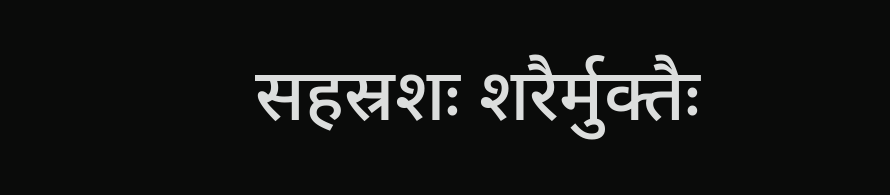सहस्रशः शरैर्मुक्तैः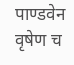पाण्डवेन वृषेण च